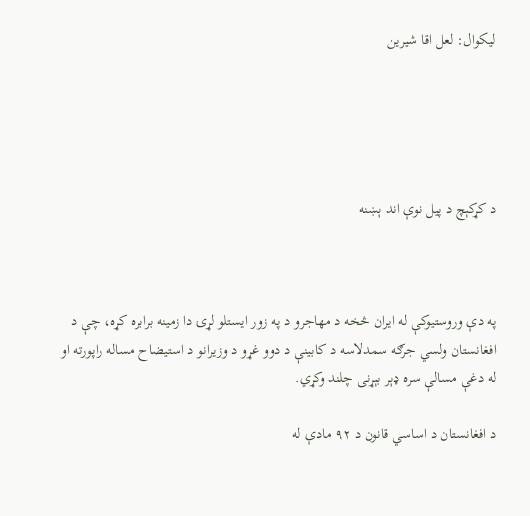ليكوال: لعل اقا شيرين





د كړكېچ د پيل نوې اند ېښنه



په دې وروستيوكې له ايران څخه د مهاجرو د په زور ايستلو لړۍ دا زمينه برابره كړه، چې د افغانستان ولسي جرګه سمدلاسه د كابينې د دوو غړو د وزيرانو د استيضاح مساله راپورته او له دغې مسالې سره ډېر بېړنى چلند وكړي.

د افغانستان د اساسي قانون د ٩٢ مادې له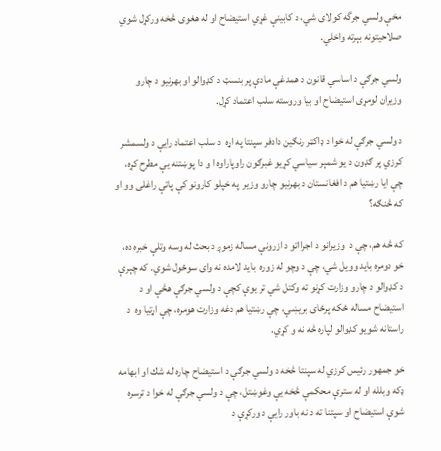مخې ولسي جرگه کولاى شي، د کابينې غړي استيضاح او له هغوى څخه ورکړل شوي صلاحيتونه بېرته واخلي.

ولسي جرګې د اساسي قانون د همدغې مادې پر بنسټ د كډوالو او بهرنيو د چارو وزيران لومړى استيضاح او بيا وروسته سلب اعتماد كړل.

د ولسي جرګې له خوا د ډاكټر رنګين دادفر سپنتا په اړه  د سلب اعتماد رايې د ولسمشر كرزي پر ګډون د يو شمېر سياسي كړيو غبرګون راوپاراوه ا و دا پوښتنه يې مطرح كړه، چې ايا رښتيا هم د افغانستان د بهرنيو چارو وزير  په خپلو كارونو كې پاتې راغلى وو او كه څنګه؟

كه څه هم، چې د  وزيرانو د اجرااتو د ازرونې مساله زموږ د بحث له وسه وتلې خبره ده، خو دومره بايد وويل شي، چې د وچو له زوره  بايد لامده نه واى سوځول شوي. كه چېرې د كډوالو د چارو وزارت كړنو ته وكتل شي تر يوې كچې د ولسي جرګې هڅې او د استيضاح مساله ځكه پرځاى بريښي، چې رښتيا هم دغه وزارت هومره، چې اړتيا وه  د راستانه شويو كډوالو لپاره څه نه و كړي.

خو جمهور رئيس كرزي له سپنتا څخه د ولسي جرګې د استيضاح چاره له شك او ابهامه ډكه وبلله او له سترې محكمې څخه يې وغوښتل، چې د ولسي جرګې له خوا د ترسره شوې استيضاح او سپتنا ته د نه باور رايې د وركړې د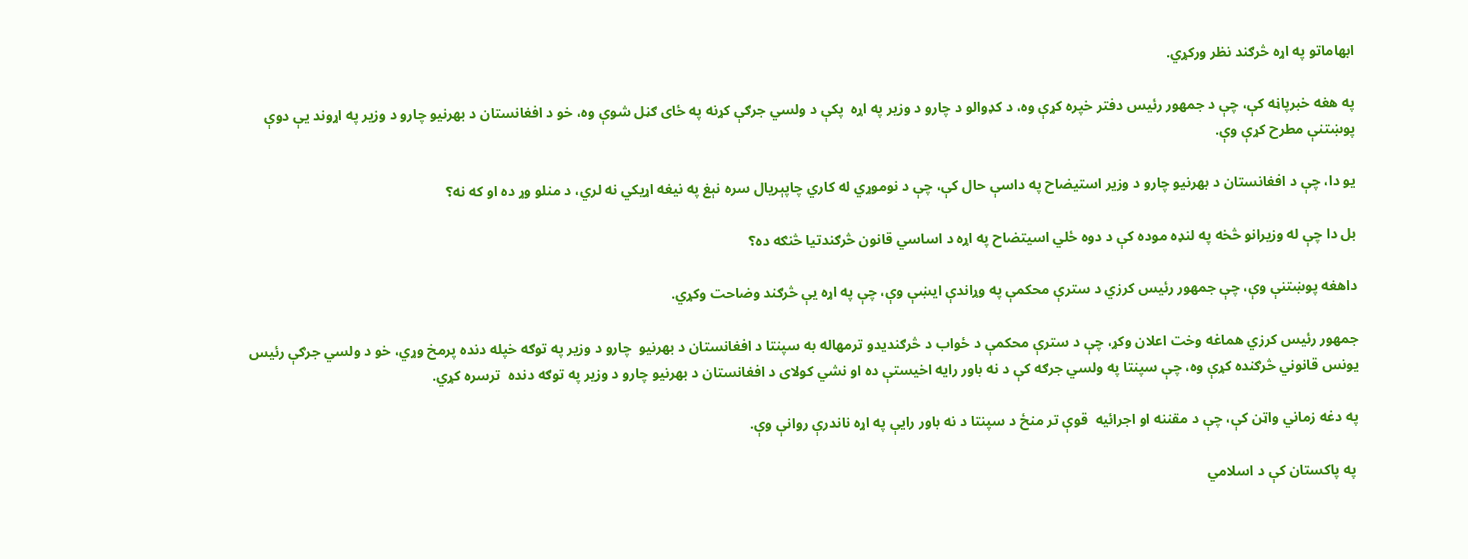ابهاماتو په اړه څرګند نظر وركړي.

په هغه خبرپاڼه كې، چې د جمهور رئيس دفتر خپره كړې وه، د كډوالو د چارو د وزير په اړه  پكې د ولسي جرګې كړنه په ځاى ګڼل شوې وه، خو د افغانستان د بهرنيو چارو د وزير په اړوند يې دوې پوښتنې مطرح كړې وې.

يو دا، چې د افغانستان د بهرنيو چارو د وزير استيضاح په داسې حال كې، چې د نوموړي له كاري چاپېريال سره نېغ په نيغه اړيكي نه لري، د منلو وړ ده او كه نه؟

بل دا چې له وزيرانو څخه په لنډه موده كې د دوه ځلي اسيتضاح په اړه د اساسي قانون څرګندتيا څنګه ده؟

داهغه پوښتنې وې، چې جمهور رئيس كرزي د سترې محكمې په وړاندې ايښې وې، چې په اړه يې څرګند وضاحت وكړي.

جمهور رئيس كرزي هماغه وخت اعلان وكړ، چې د سترې محكمې د ځواب د څرګنديدو ترمهاله به سپنتا د افغانستان د بهرنيو  چارو د وزير په توګه خپله دنده پرمخ وړي، خو د ولسي جرګې رئيس يونس قانوني څرګنده كړې وه، چې سپنتا په ولسي جرګه كې د نه باور رايه اخيستې ده او نشي كولاى د افغانستان د بهرنيو چارو د وزير په توګه دنده  ترسره كړي.

په دغه زماني واټن كې، چې د مقننه او اجرائيه  قوې تر منځ د سپنتا د نه باور رايې په اړه ناندرې روانې وې.

 په پاكستان كې د اسلامي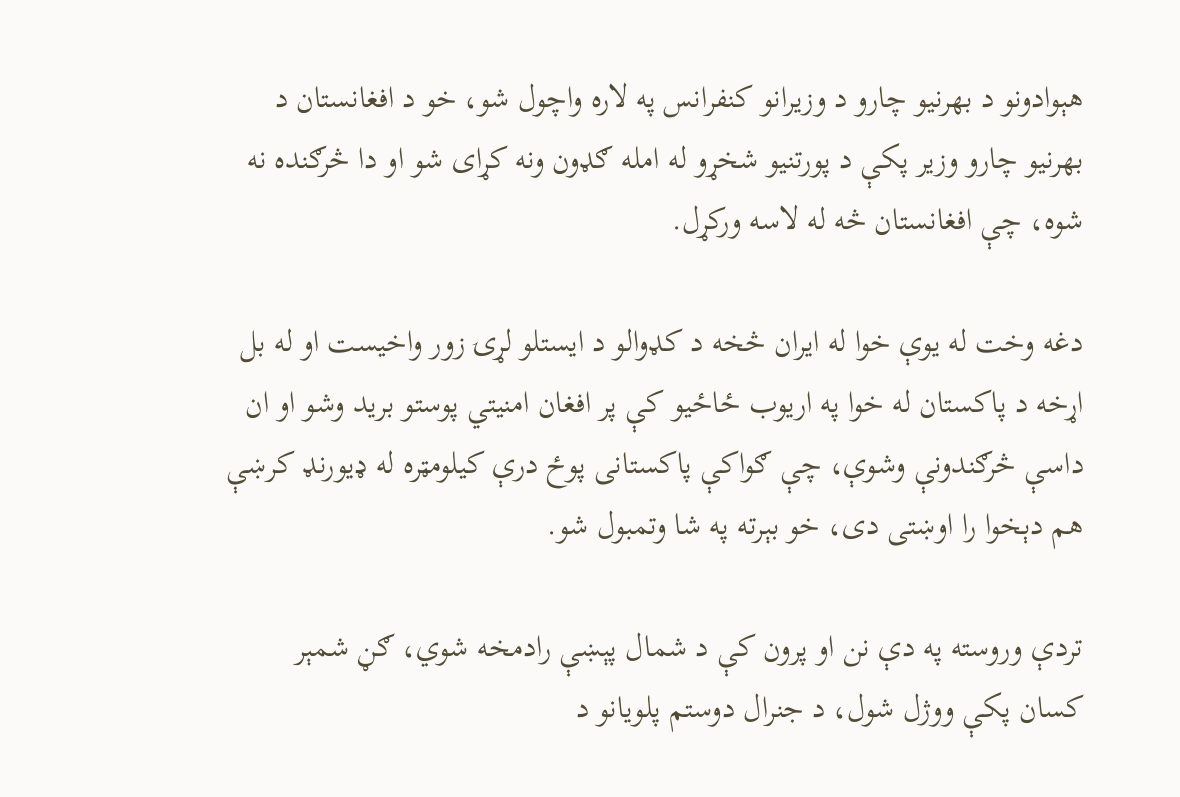هېوادونو د بهرنيو چارو د وزيرانو كنفرانس په لاره واچول شو، خو د افغانستان د بهرنيو چارو وزير پكې د پورتنيو شخړو له امله ګډون ونه كړاى شو او دا څرګنده نه شوه، چې افغانستان څه له لاسه وركړل.

دغه وخت له يوې خوا له ايران څخه د كډوالو د ايستلو لړۍ زور واخيست او له بل اړخه د پاكستان له خوا په اريوب ځاځيو كې پر افغان امنيتي پوستو بريد وشو او ان داسې څرګندونې وشوې، چې ګواكې پاكستانى پوځ درې كيلومټره له ډيورنډ كرښې هم دېخوا را اوښتى دى، خو بېرته په شا وتمبول شو.

تردې وروسته په دې نن او پرون كې د شمال پېښې رادمخه شوي، ګڼ شمېر كسان پكې ووژل شول، د جنرال دوستم پلويانو د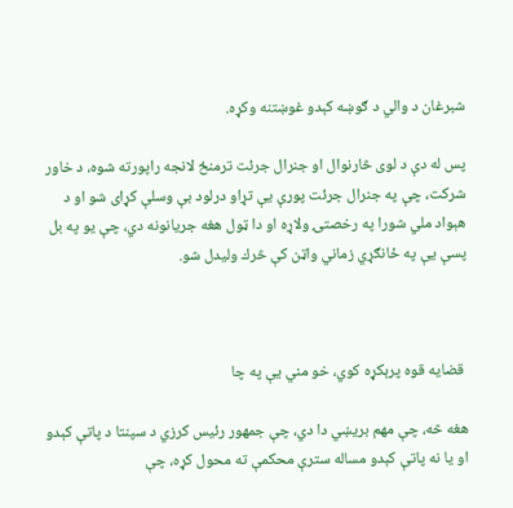شبرغان د والي د ګوښه كېدو غوښتنه وكړه.

پس له دې د لوى څارنوال او جنرال جرئت ترمنځ لانجه راپورته شوه، د خاور شركت، چې په جنرال جرئت پورې يې تړاو درلود بې وسلې كړاى شو او د هېواد ملي شورا په رخصتۍ ولاړه او دا ټول هغه جريانونه دي، چې يو په بل پسې يې په ځانګړي زماني واټن كې څرك وليدل شو.



 قضايه قوه پرېكړه كوي، خو مني يې په چا

هغه څه، چې مهم بريښي دا دي، چې جمهور رئيس كرزي د سپنتا د پاتې كېدو او يا نه پاتې كېدو مساله سترې محكمې ته محول كړه، چې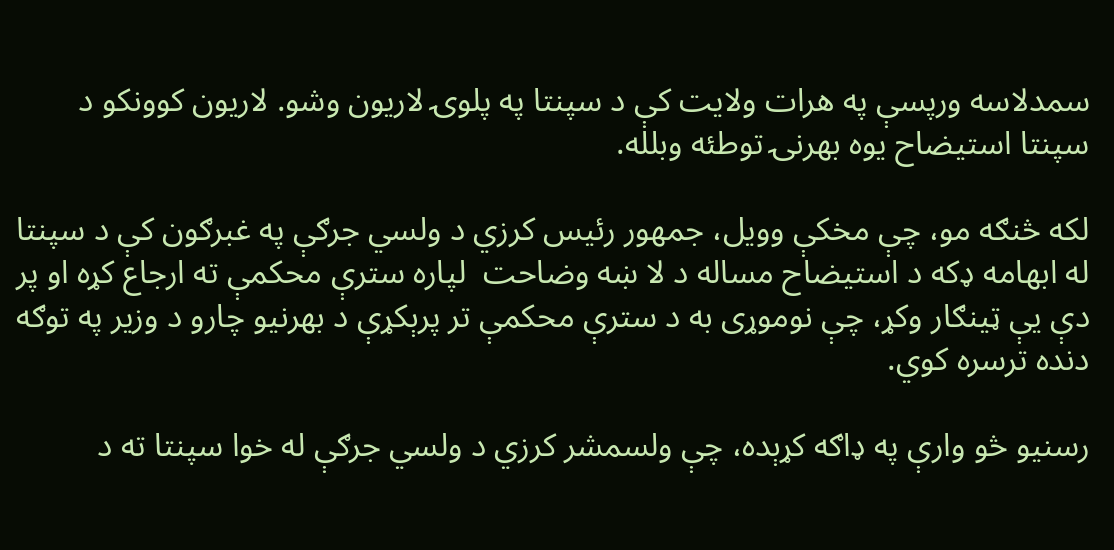سمدلاسه ورپسې په هرات ولايت كې د سپنتا په پلوۍ لاريون وشو. لاريون كوونكو د سپنتا استيضاح يوه بهرنۍ توطئه وبلله.

لكه څنګه مو، چې مخكې وويل، جمهور رئيس كرزي د ولسي جرګې په غبرګون كې د سپنتا له ابهامه ډكه د استيضاح مساله د لا ښه وضاحت  لپاره سترې محكمې ته ارجاع كړه او پر دې يې ټينګار وكړ، چې نوموړى به د سترې محكمې تر پرېكړې د بهرنيو چارو د وزير په توګه  دنده ترسره كوي.

رسنيو څو وارې په ډاګه كړېده، چې ولسمشر كرزي د ولسي جرګې له خوا سپنتا ته د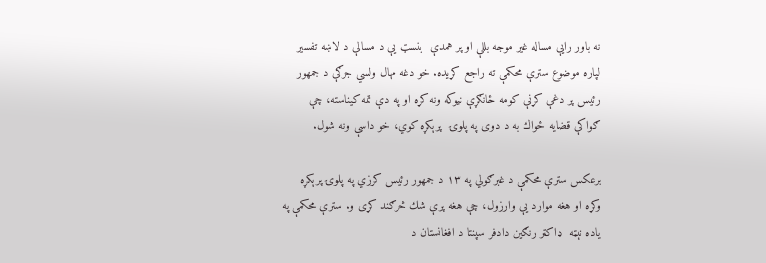نه باور رايې مساله غير موجه بللې او پر همدې  بنسټ يې د مسالې د لاښه تفسير لپاره موضوع سترې محكمې ته راجع كړيده. خو دغه مهال ولسي جرګې د جمهور رئيس پر دغې كړنې كومه ځانګړې نيوكه ونه كړه او په دې تمه كيناسته، چې ګواكې قضايه ځواك به د دوى په پلوۍ  پرېكړه كوي، خو داسې ونه شول.

برعكس سترې محكمې د غبرګولي په ۱۳ د جمهور رئيس كرزي په پلوۍ پرېكړه وكړه او هغه موارد يې وارزول، چې هغه پرې شك څرګند كړى و. سترې محكمې په ياده نېټه  ډاكټر رنګين دادفر سپنتا د افغانستان د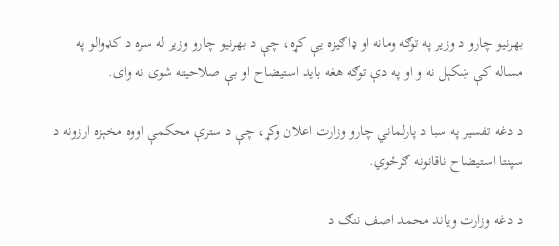بهرنيو چارو د وزير په توګه ومانه او ډاګيزه يې كړه، چې د بهرنيو چارو وزير له سره د كډوالو په مساله كې ښكېل نه و او په دې توګه هغه بايد استيضاح او بې صلاحيته شوى نه واى.

د دغه تفسير په سبا د پارلماني چارو وزارت اعلان وكړ، چې د سترې محكمې اووه مخېزه ارزونه د سپنتا استيضاح ناقانونه ګرځوي.

د دغه وزارت وياند محمد اصف ننګ د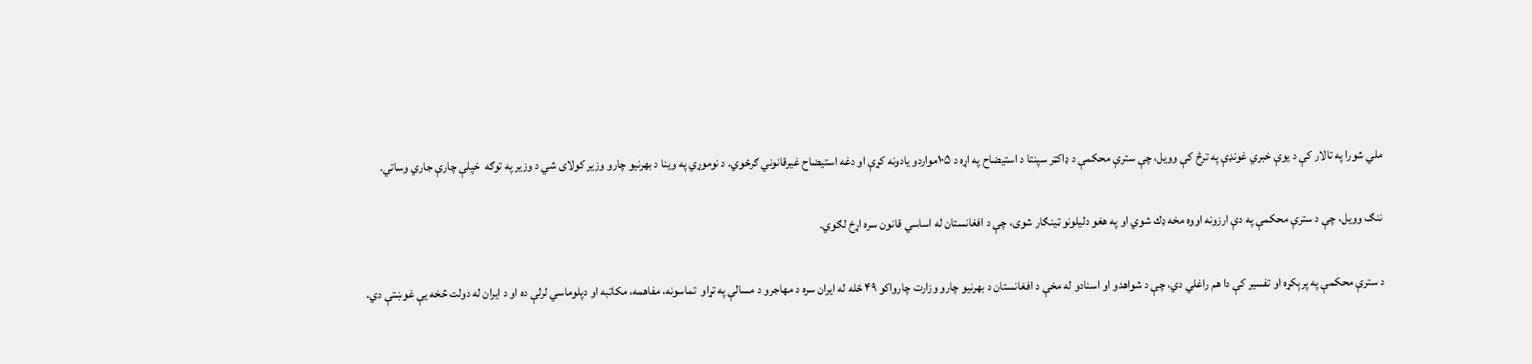ملي شورا په تالار كې د يوې خبري غونډې په ترڅ كې وويل، چې سترې محكمې د ډاكټر سپنتا د استيضاح په اړه د ۱۰۵مواردو يادونه كړې او دغه استيضاح غيرقانوني ګرځوي. د نوموړي په وينا د بهرنيو چارو وزير كولاى شي د وزير په توګه  خپلې چارې جاري وساتي.

ننګ وويل، چې د سترې محكمې په دې ارزونه اووه مخه ډك شوي او په هغو دليلونو ټينګار شوى، چې د افغانستان له اساسي قانون سره اړخ لګوي.

د سترې محكمې په پرېكړه او تفسير كې دا هم راغلي دي، چې د شواهدو او اسنادو له مخې د افغانستان د بهرنيو چارو وزارت چارواكو ۴۹ ځله له ايران سره د مهاجرو د مسالې په تړاو  تماسونه، مفاهمه، مكاتبه او دپلوماسي لرلې ده او د ايران له دولت څخه يې غوښتې دي،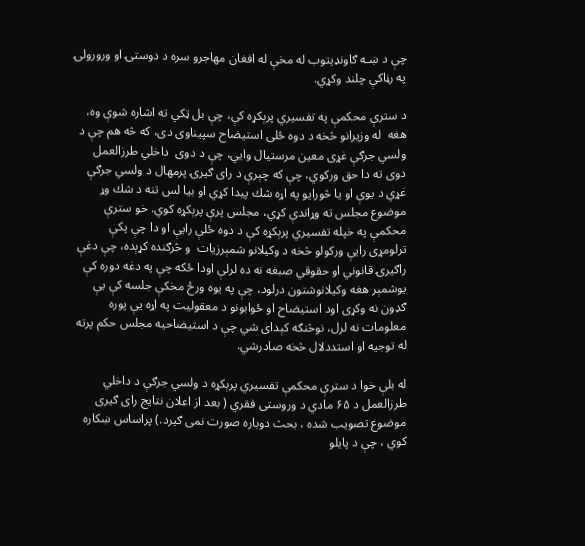چې د ښـه ګاونډيتوب له مخې له افغان مهاجرو سره د دوستۍ او ورورولۍ په رڼاكې چلند وكړي.

د سترې محكمې په تفسيري پرېكړه كې، چې بل ټكي ته اشاره شوې وه، هغه  له وزيرانو څخه د دوه ځلى استيضاح سپيناوى دى، كه څه هم چې د ولسي جرګې غړى معين مرستيال وايي، چې د دوى  داخلي طرزالعمل دوى ته دا حق وركوي، چې كه چېرې د راى ګيرۍ پرمهال د ولسي جرګې غړي د يوې او يا څورايو په اړه شك پيدا كړي او بيا لس تنه د شك وړ موضوع مجلس ته وړاندې كړي، مجلس پرې پرېكړه كوي. خو سترې محكمې په خپله تفسيري پرېكړه كې د دوه ځلې رايې او دا چې پكې ترلومړى رايې وركولو څخه د وكيلانو شمېرزيات  و څرګنده كړېده، چې دغې راګيرۍ قانوني او حقوقي صبغه نه ده لرلې اودا ځكه چې په دغه دوره كې يوشمېر هغه وكيلانوشتون درلود، چې په يوه ورځ مخكې جلسه كې يې ګډون نه وكړى اود استيضاح او ځوابونو د معقوليت په اړه يې پوره معلومات نه لرل، نوڅنګه كېداى شي چې د استيضاحيه مجلس حكم پرته له توجيه او استددلال څخه صادرشي.

له بلې خوا د سترې محكمې تفسيري پرېكړه د ولسي جرګې د داخلي طرزالعمل د ۶۵ مادي د وروستى فقري ( بعد از اعلان نتايج راى ګيرى موضوع تصويب شده ، بحث دوباره صورت نمى ګيرد.) پراساس ښكاره كوي ، چې د پايلو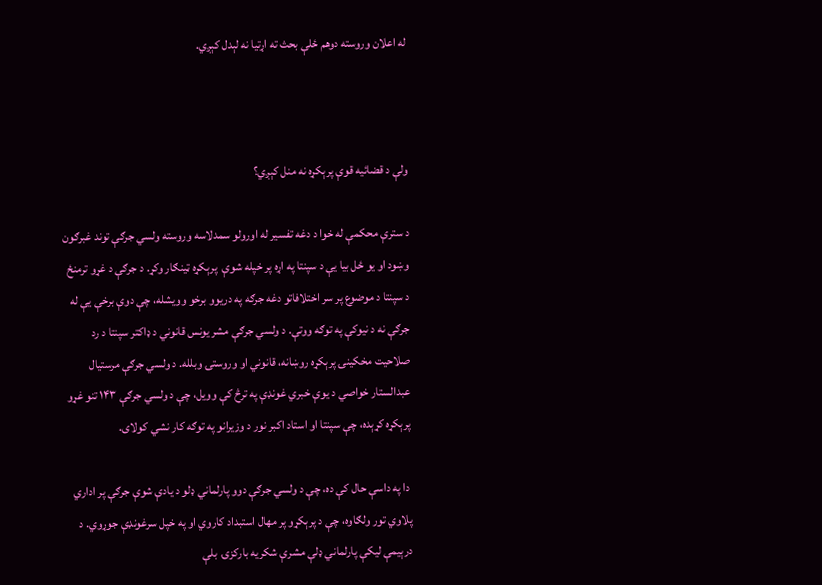له اعلان وروسته دوهم ځلې بحث ته اړتيا نه لېدل كېږي.



ولې د قضائيه قوې پرېكړه نه منل كېږي؟

د سترې محكمې له خوا د دغه تفسير له اورولو سمدلاسه وروسته ولسي جرګې توند غبرګون وښود او يو ځل بيا يې د سپنتا په اړه پر خپله شوې  پرېكړه ټينګار وكړ. د جرګې د غړو ترمنځ د سپنتا د موضوع پر سر اختلافاتو دغه جرګه په دريوو برخو وويشله، چې دوې برخې يې له جرګې نه د نيوكې په توګه ووتې. د ولسي جرګې مشر يونس قانوني د ډاكتر سپنتا د رد صلاحيت مخكينۍ پرېكړه روښانه، قانوني او وروستۍ وبلله. د ولسي جرګې مرستيال عبدالستار خواصي د يوې خبري غونډې په ترڅ كې وويل، چې د ولسي جرګې ۱۴۳ تنو غړو پرېكړه كړېده، چې سپنتا او استاد اكبر نور د وزيرانو په توګه كار نشي كولاى.

 دا په داسې حال كې ده، چې د ولسي جرګې دوو پارلماني ډلو د يادې شوې جرګې پر اداري پلاوي تور ولګاوه، چې د پرېكړو پر مهال استبداد كاروي او په خپل سرغونډې جوړوي. د درېيمې ليكې پارلماني ډلې مشرې شكريه باركزۍ  بلې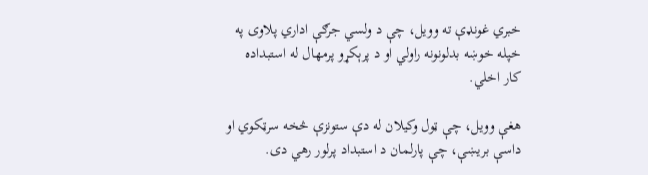خبري غونډې ته وويل، چې د ولسي جرګې اداري پلاوى په خپله خوښه بدلونونه راولي او د پرېكړو پرمهال له استبداده  كار اخلي.

هغې وويل، چې ټول وكيلان له دې ستونزې څخه سرټكوي او داسې بريښې، چې پارلمان د استبداد پرلور رهي دى.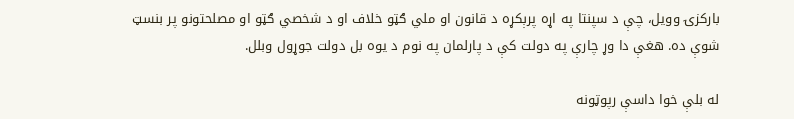باركزۍ وويل، چې د سپنتا په اړه پرېكړه د قانون او ملي ګټو خلاف او د شخصي ګټو او مصلحتونو پر بنسټ شوې ده. هغې دا وړ چارې په دولت كې د پارلمان په نوم د يوه بل دولت جوړول وبلل.

له بلې خوا داسې رپوټونه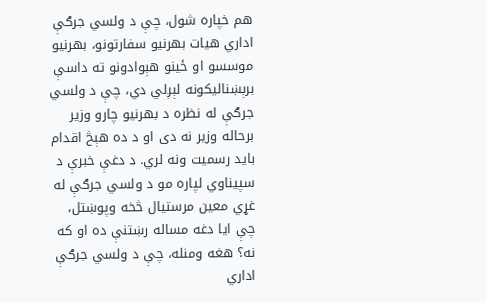هم خپاره شول، چې د ولسي جرګې اداري هيات بهرنيو سفارتونو، بهرنيو موسسو او ځينو هېوادونو ته داسې برېښناليكونه لېږلي دي، چې د ولسي جرګې له نظره د بهرنيو چارو وزير برحاله وزير نه دى او د ده هېڅ اقدام بايد رسميت ونه لري. د دغې خبرې د سپيناوي لپاره مو د ولسي جرګې له غړي معين مرستيال څخه وپوښتل، چې ايا دغه مساله رښتنې ده او كه نه؟ هغه ومنله، چې د ولسي جرګې اداري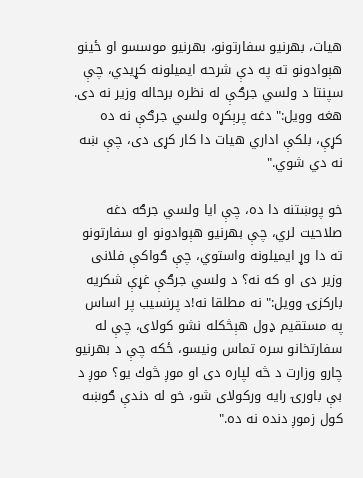هيات، بهرنيو سفارتونو، بهرنيو موسسو او ځينو هېوادونو ته په دې شرحه ايميلونه كړيدي، چې سپنتا د ولسي جرګې له نظره برحاله وزير نه دى. هغه وويل:" دغه پرېكړه ولسي جرګې نه ده كړې، بلكې اداري هيات دا كار كړى دى، چې ښه نه دي شوي."

خو پوښتنه دا ده، چې ايا ولسي جرګه دغه صلاحيت لري، چې بهرنيو هېوادونو او سفارتونو ته دا وړ ايميلونه واستوي، چې ګواكې فلانى وزير دى او كه نه؟ د ولسي جرګې غړې شكريه باركزۍ وويل:" نه مطلقا نه!د پرنسيب پر اساس په مستقيم ډول هېڅكله نشو كولاى، چې له سفارتخانو سره تماس ونيسو، ځكه چې د بهرنيو چارو وزارت د څه لپاره دى او موږ څوك يو؟ موږ د بې باورۍ رايه وركولاى شو، خو له دندې ګوښه كول زموږ دنده نه ده."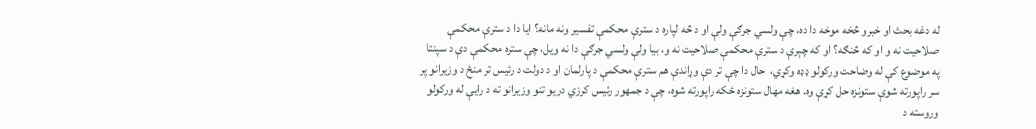له دغه بحث او خبرو څخه موخه دا ده، چې ولسي جرګې ولې او د څه لپاره د سترې محكمې تفسیر ونه مانه؟ ايا دا د سترې محكمې صلاحيت نه و او كه څنګه؟ او كه چېرې د سترې محكمې صلاحيت نه و، بيا ولې ولسي جرګې دا نه ويل، چې ستره محكمې دې د سپنتا په موضوع كې له وضاحت وركولو ډډه وكړي،  حال دا چې تر دې وړاندې هم سترې محكمې د پارلمان او د دولت د رئيس تر منځ د وزيرانو پر سر راپورته شوې ستونزه حل كړې وه. هغه مهال ستونزه ځكه راپورته شوه، چې د جمهور رئيس كرزي دريو تنو وزيرانو ته د رايې له وركولو وروسته د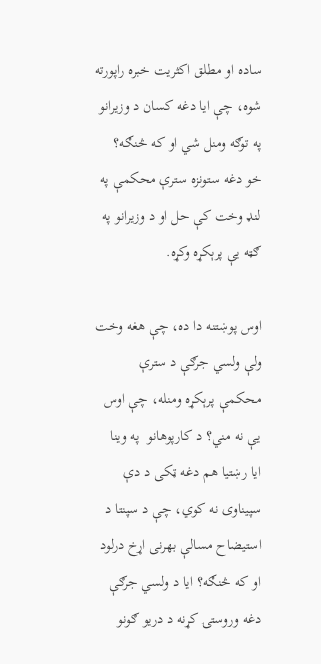ساده او مطلق اكثريت خبره راپورته شوه، چې ايا دغه كسان د وزيرانو په توګه ومنل شي او كه څنګه؟ خو دغه ستونزه سترې محكمې په لنډ وخت كې حل او د وزيرانو په ګټه يې پرېكړه وكړه.

اوس پوښتنه دا ده، چې هغه وخت ولې ولسي جرګې د سترې محكمې پرېكړه ومنله، چې اوس يې نه مني؟ د كارپوهانو  په وينا  ايا رښتيا هم دغه ټكى د دې سپيناوى نه كوي، چې د سپنتا د استيضاح مسالې بهرنى اړخ درلود او كه څنګه؟ ايا د ولسي جرګې دغه وروستۍ كړنه د دريو ګونو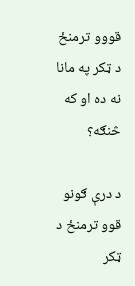قووو ترمنځ د ټكر په مانا نه ده او كه څنګه؟

د درې ګونو قوو ترمنځ د ټكر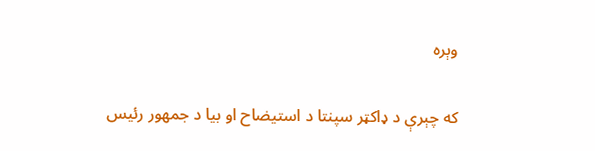وېره

كه چېرې د ډاكټر سپنتا د استيضاح او بيا د جمهور رئيس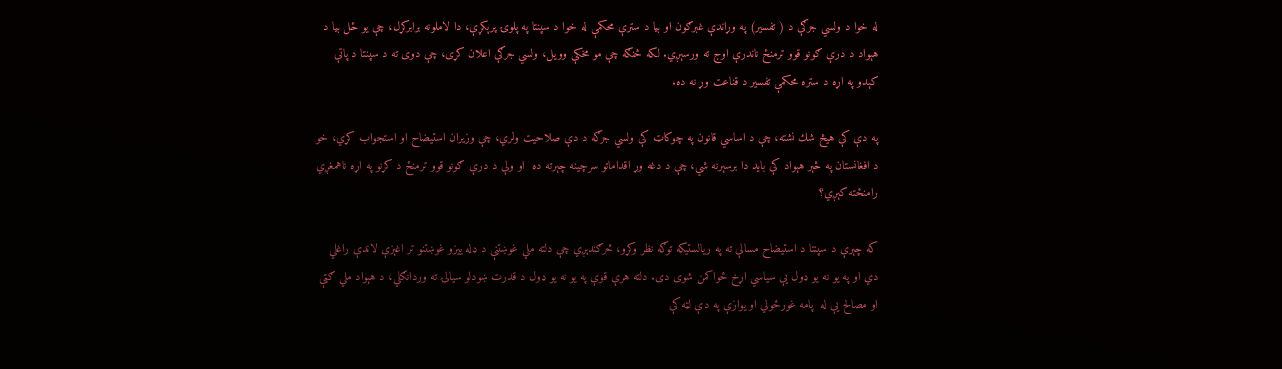له خوا د ولسي جرګې د ( تفسير) په وړاندې غبرګون او بيا د سترې محكمې له خوا د سپنتا په پلوۍ پرېكړې، دا لاملونه برابركړل، چې يو ځل بيا د هېواد د درې ګونو قوو ترمنځ ناندرې اوج ته ورسېږي. لكه څنګه چې مو مخكې وويل، ولسي جرګې اعلان كړى، چې دوى ته د سپنتا د پاتې كېدو په اړه د ستره محكمې تفسير د قناعت وړ نه ده.

په دې كې هيڅ شك نشته، چې د اساسي قانون په چوكاټ كې ولسي جرګه د دې صلاحيت ولري، چې وزيران استيضاح او استجواب كړي، خو د افغانستان په څېر هېواد كې بايد دا برسېرنه شي، چې د دغه وړ اقداماتو سرچينه چېرته ده  او ولې د درې ګونو قوو ترمنځ د كړنو په اړه ناهمغږي رامنځته كېږي؟

كه چېرې د سپنتا د استيضاح مسالې ته په ريالستيكه توګه نظر وكړو، څرګندېږي چې دلته ملي غوښتنې د ډله ييزو غوښتنو تر اغېزې لاندې راغلي دي او په يو نه يو ډول يې سياسي اړخ ځواكمن شوى دى. دلته هرې قوې په يو نه يو ډول د قدرت ښودلو سيالۍ ته وردانګلي، د هېواد ملي ګټې او مصالح يې له  پامه غورځولي او يوازې په دې لټه كې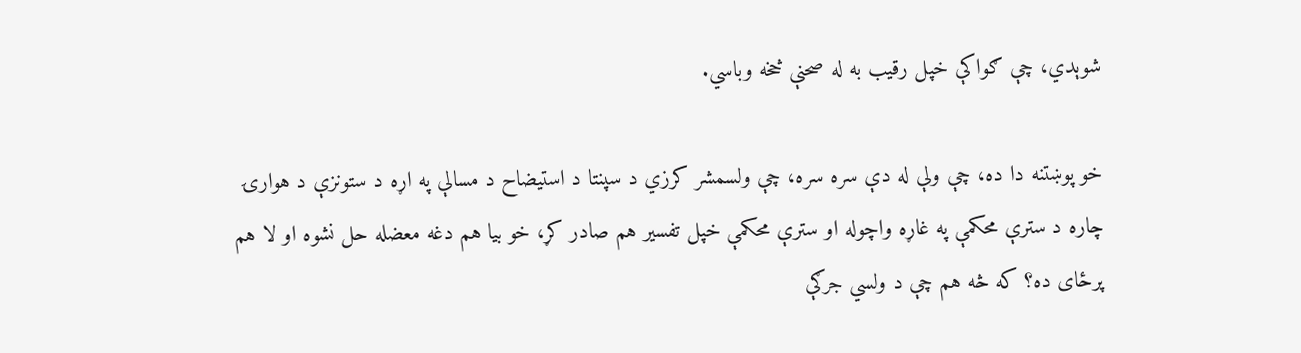شوېدي، چې ګواكې خپل رقيب به له صحنې څخه وباسي.

خو پوښتنه دا ده، چې ولې له دې سره سره، چې ولسمشر كرزي د سپنتا د استيضاح د مسالې په اړه د ستونزې د هوارۍ چاره د سترې محكمې په غاړه واچوله او سترې محكمې خپل تفسير هم صادر كړ، خو بيا هم دغه معضله حل نشوه او لا هم پرځاى ده؟ كه څه هم چې د ولسي جرګې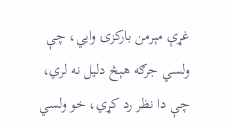غړې مېرمن باركزۍ وايي، چې ولسي جرګه هېڅ دليل نه لري، چې دا نظر رد كړي، خو ولسي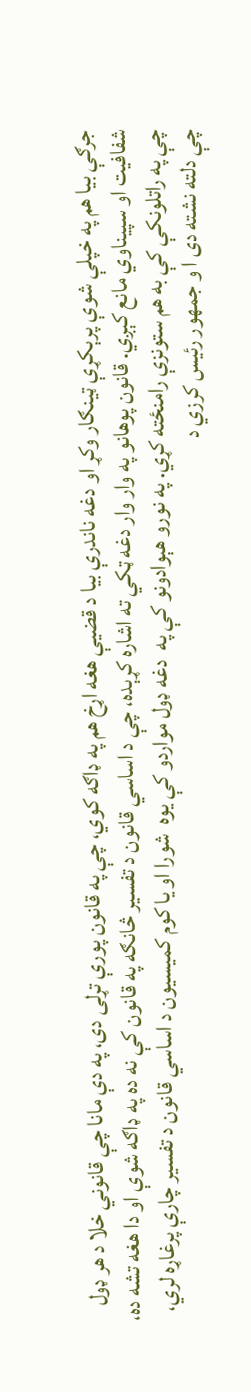جرګې بيا هم په خپلې شوې پرېكړې ټينګار وكړ او دغه ناندرې بيا د قضيې هغه اړخ هم په ډاګه كوي، چې په قانون پورې تړلى دى، په دې مانا چې قانوني خلا د هر ډول شفافيت او سپيناوي مانع كېږي. قانون پوهانو په وار وار دغه ټكي ته اشاره كړېده، چې د اساسي قانون د تفسير څانګه په قانون كې نه ده په ډاګه شوې او دا هغه تشه ده، چې په راتلونكې كې به هم ستونزې رامنځته كړي. په نورو هېوادونو كې په  دغه ډول مواردو كې يوه  شورا او يا كوم كميسيون د اساسي قانون د تفسير چارې پرغاړه لري، چې دلته نشته دى ا و جمهور رئيس كرزي د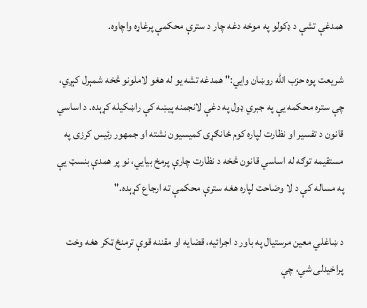همدغې تشې د ډكولو په موخه دغه چار د سترې محكمې پرغاړه واچاوه.

شريعت پوه حزب الله روښان وايي:" همدغه تشه يو له هغو لاملونو څخه شمېرل كېږي، چې ستره محكمه يې په جبري ډول په دغې لانجمنه پيښه كې راښكيله كړېده. د اساسي قانون د تفسير او نظارت لپاره كوم ځانګړى كميسيون نشته او جمهور رئيس كرزى په مستقيمه توګه له اساسي قانون څخه د نظارت چارې پرمخ بيايي، نو پر همدې بنسټ يې په مساله كې د لا وضاحت لپاره هغه سترې محكمې ته ارجاع كړېده."

د ښاغلي معين مرستيال په باور د اجرائيه، قضايه او مقننه قوې ترمنځ ټكر هغه وخت پراخيدلى شي، چې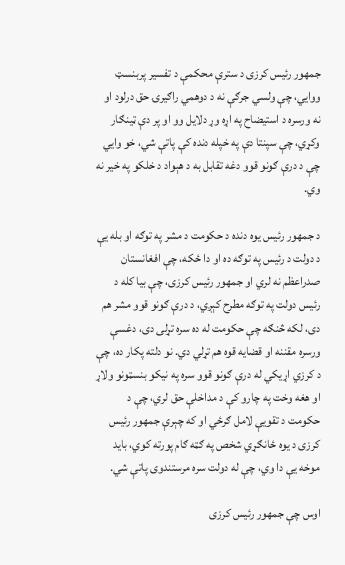جمهور رئيس كرزى د سترې محكمې د تفسير پربنسټ ووايي، چې ولسي جرګې نه د دوهمي راګيرۍ حق درلود او نه ورسره د استيضاح په اړه وړ دلايل وو او پر دې ټينګار وكړي، چې سپنتا دې په خپله دنده كې پاتې شي، خو وايي چې د درې ګونو قوو دغه تقابل به د هېواد د خلكو په خير نه وي.

د جمهور رئيس يوه دنده د حكومت د مشر په توګه او بله يې د دولت د رئيس په توګه ده او دا ځكه، چې افغانستان صدراعظم نه لري او جمهور رئيس كرزى، چې بيا كله د رئيس دولت په توګه مطرح كېږي، د درې ګونو قوو مشر هم دى، لكه څنګه چې حكومت له ده سره تړلى دى، دغسې ورسره مقننه او قضايه قوه هم تړلي دي. نو دلته پكار ده، چې د كرزي اړيكي له درې ګونو قوو سره په نيكو بنسټونو ولاړ او هغه وخت په چارو كې د مداخلې حق لري، چې د حكومت د تقويې لامل ګرځي او كه چېرې جمهور رئيس كرزى د يوه ځانګړي شخص په ګټه ګام پورته كوي، بايد موخه يې دا وي، چې له دولت سره مرستندوى پاتې شي.

اوس چې جمهور رئيس كرزى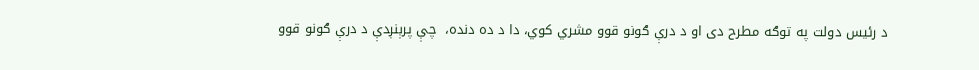د رئيس دولت په توګه مطرح دى او د درې ګونو قوو مشري كوي، دا د ده دنده،  چې پرېنږدې د درې ګونو قوو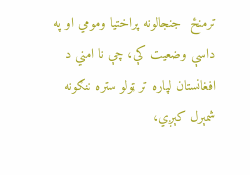ترمنځ  جنجالونه پراختيا ومومي او په داسې وضعيت كې، چې نا امني د افغانستان لپاره تر ټولو ستره ننګونه شمېرل كېږي،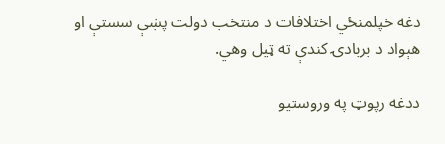دغه خپلمنځي اختلافات د منتخب دولت پښې سستې او هېواد د بربادۍ كندې ته ټيل وهي.

ددغه رپوټ په وروستيو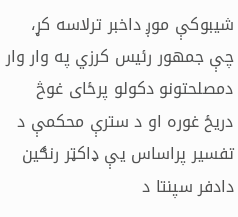شيبوكې موږ داخبر ترلاسه كړ، چې جمهور رئيس كرزي په وار وار دمصلحتونو دكولو پرځاى غوڅ دريځ غوره او د سترې محكمې د تفسير پراساس يې ډاكټر رنګين دادفر سپنتا د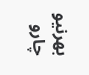بهرنيو چارو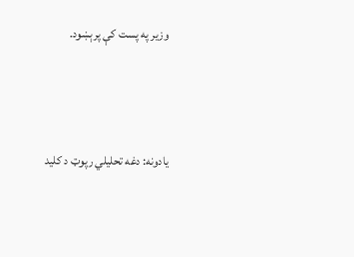وزير په پست كې پرېښود.



يادونه: دغه تحليلي رپوټ د كليد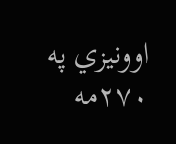اوونيزي په ۲۷۰مه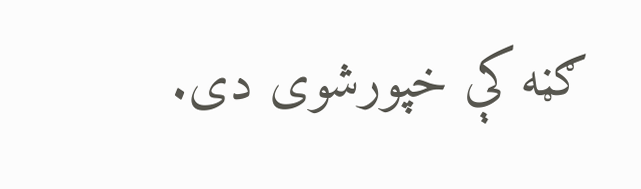ګڼه كې خپورشوى دى.